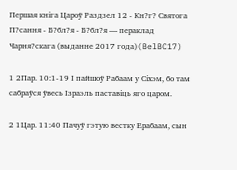Першая кніга Цароў Раздзел 12 - Кн?г? Святога П?сання - Б?бл?я - Б?бл?я — пераклад Чарня?скага (выданне 2017 года)(BelBC17)

1 2Пар. 10:1-19 І пайшоў Рабаам у Сіхэм, бо там сабраўся ўвесь Ізраэль паставіць яго царом.

2 1Цар. 11:40 Пачуў гэтую вестку Ерабаам, сын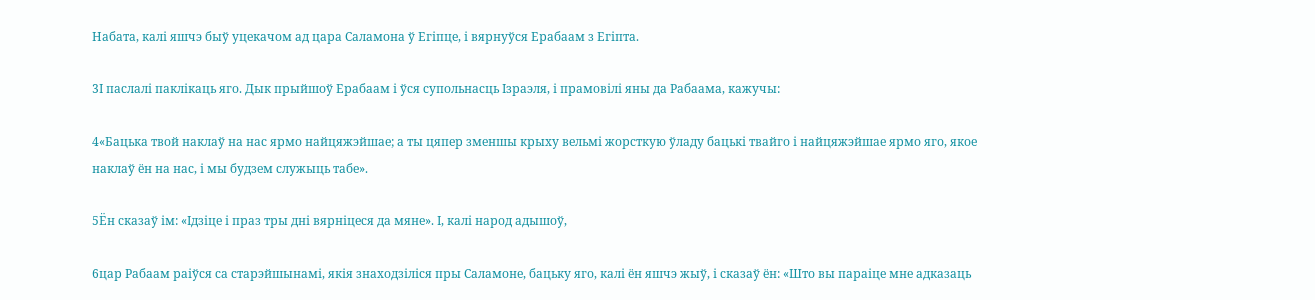Набата, калі яшчэ быў уцекачом ад цара Саламона ў Егіпце, і вярнуўся Ерабаам з Егіпта.

3І паслалі паклікаць яго. Дык прыйшоў Ерабаам і ўся супольнасць Ізраэля, і прамовілі яны да Рабаама, кажучы:

4«Бацька твой наклаў на нас ярмо найцяжэйшае; а ты цяпер зменшы крыху вельмі жорсткую ўладу бацькі твайго і найцяжэйшае ярмо яго, якое наклаў ён на нас, і мы будзем служыць табе».

5Ён сказаў ім: «Ідзіце і праз тры дні вярніцеся да мяне». І, калі народ адышоў,

6цар Рабаам раіўся са старэйшынамі, якія знаходзіліся пры Саламоне, бацьку яго, калі ён яшчэ жыў, і сказаў ён: «Што вы параіце мне адказаць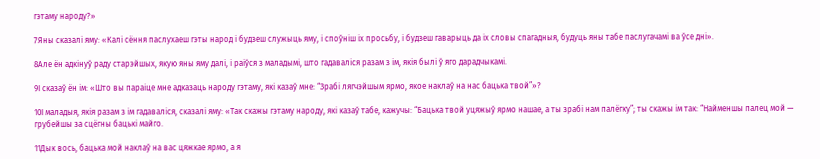гэтаму народу?»

7Яны сказалі яму: «Калі сёння паслухаеш гэты народ і будзеш служыць яму, і споўніш іх просьбу, і будзеш гаварыць да іх словы спагадныя, будуць яны табе паслугачамі ва ўсе дні».

8Але ён адкінуў раду старэйшых, якую яны яму далі, і раіўся з маладымі, што гадаваліся разам з ім, якія былі ў яго дарадчыкамі.

9І сказаў ён ім: «Што вы параіце мне адказаць народу гэтаму, які казаў мне: “Зрабі лягчэйшым ярмо, якое наклаў на нас бацька твой”»?

10І маладыя, якія разам з ім гадаваліся, сказалі яму: «Так скажы гэтаму народу, які казаў табе, кажучы: “Бацька твой уцяжыў ярмо нашае, а ты зрабі нам палёгку”; ты скажы ім так: “Найменшы палец мой — грубейшы за сцёгны бацькі майго.

11Дык вось, бацька мой наклаў на вас цяжкае ярмо, а я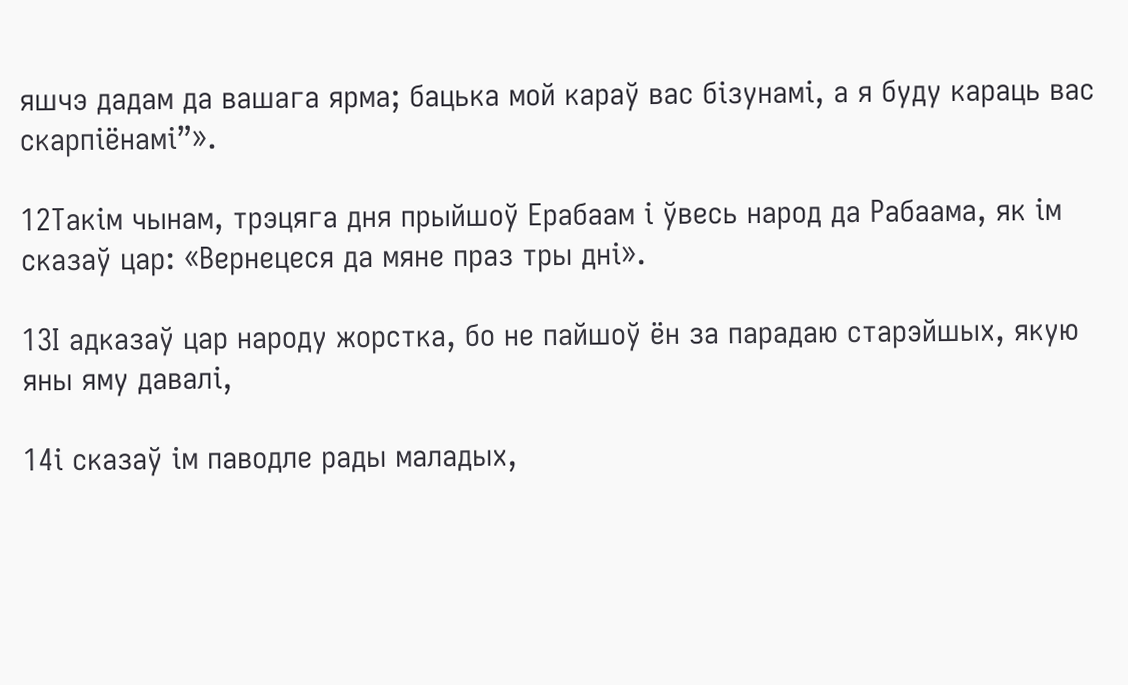яшчэ дадам да вашага ярма; бацька мой караў вас бізунамі, а я буду караць вас скарпіёнамі”».

12Такім чынам, трэцяга дня прыйшоў Ерабаам і ўвесь народ да Рабаама, як ім сказаў цар: «Вернецеся да мяне праз тры дні».

13І адказаў цар народу жорстка, бо не пайшоў ён за парадаю старэйшых, якую яны яму давалі,

14і сказаў ім паводле рады маладых,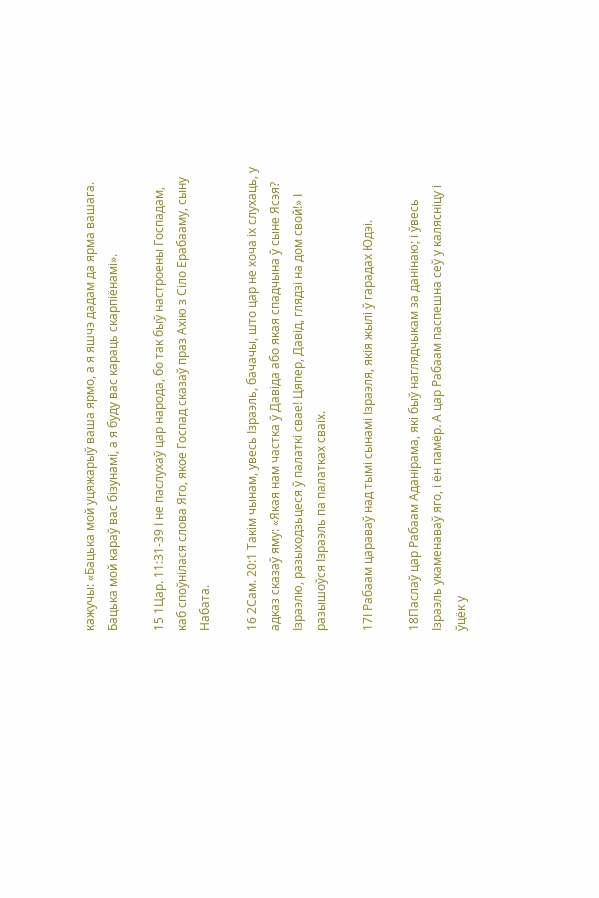кажучы: «Бацька мой уцяжарыў ваша ярмо, а я яшчэ дадам да ярма вашага. Бацька мой караў вас бізунамі, а я буду вас караць скарпіёнамі».

15 1Цар. 11:31-39 І не паслухаў цар народа, бо так быў настроены Госпадам, каб споўнілася слова Яго, якое Госпад сказаў праз Ахію з Сіло Ерабааму, сыну Набата.

16 2Сам. 20:1 Такім чынам, увесь Ізраэль, бачачы, што цар не хоча іх слухаць, у адказ сказаў яму: «Якая нам частка ў Давіда або якая спадчына ў сыне Ясэя? Ізраэлю, разыходзьцеся ў палаткі свае! Цяпер, Давід, глядзі на дом свой!» І разышоўся Ізраэль па палатках сваіх.

17І Рабаам цараваў над тымі сынамі Ізраэля, якія жылі ў гарадах Юдэі.

18Паслаў цар Рабаам Аданірама, які быў наглядчыкам за данінаю; і ўвесь Ізраэль укаменаваў яго, і ён памёр. А цар Рабаам паспешна сеў у калясніцу і ўцёк у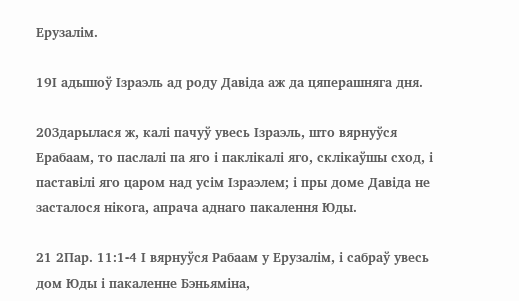Ерузалім.

19І адышоў Ізраэль ад роду Давіда аж да цяперашняга дня.

20Здарылася ж, калі пачуў увесь Ізраэль, што вярнуўся Ерабаам, то паслалі па яго і паклікалі яго, склікаўшы сход, і паставілі яго царом над усім Ізраэлем; і пры доме Давіда не засталося нікога, апрача аднаго пакалення Юды.

21 2Пар. 11:1-4 І вярнуўся Рабаам у Ерузалім, і сабраў увесь дом Юды і пакаленне Бэньяміна,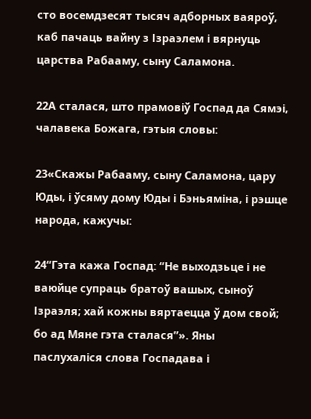сто восемдзесят тысяч адборных ваяроў, каб пачаць вайну з Ізраэлем і вярнуць царства Рабааму, сыну Саламона.

22А сталася, што прамовіў Госпад да Сямэі, чалавека Божага, гэтыя словы:

23«Скажы Рабааму, сыну Саламона, цару Юды, і ўсяму дому Юды і Бэньяміна, і рэшце народа, кажучы:

24“Гэта кажа Госпад: “Не выходзьце і не ваюйце супраць братоў вашых, сыноў Ізраэля; хай кожны вяртаецца ў дом свой; бо ад Мяне гэта сталася”». Яны паслухаліся слова Госпадава і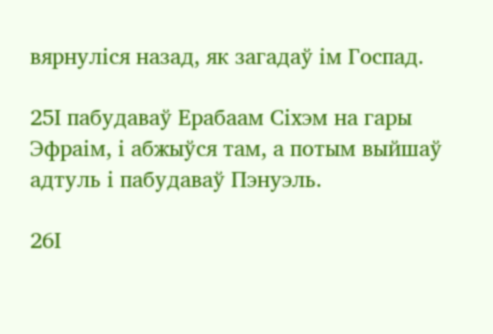вярнуліся назад, як загадаў ім Госпад.

25І пабудаваў Ерабаам Сіхэм на гары Эфраім, і абжыўся там, а потым выйшаў адтуль і пабудаваў Пэнуэль.

26І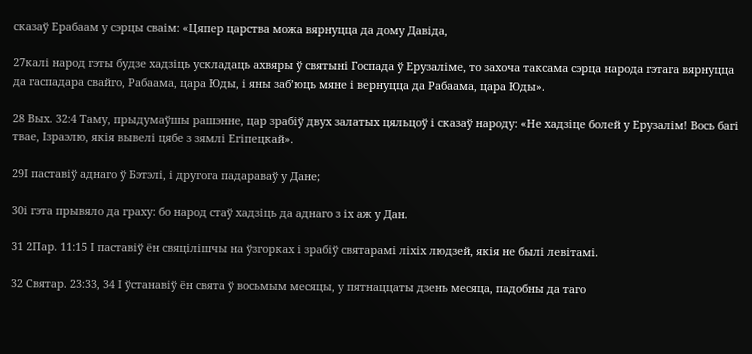сказаў Ерабаам у сэрцы сваім: «Цяпер царства можа вярнуцца да дому Давіда,

27калі народ гэты будзе хадзіць ускладаць ахвяры ў святыні Госпада ў Ерузаліме, то захоча таксама сэрца народа гэтага вярнуцца да гаспадара свайго, Рабаама, цара Юды, і яны заб’юць мяне і вернуцца да Рабаама, цара Юды».

28 Вых. 32:4 Таму, прыдумаўшы рашэнне, цар зрабіў двух залатых цяльцоў і сказаў народу: «Не хадзіце болей у Ерузалім! Вось багі твае, Ізраэлю, якія вывелі цябе з зямлі Егіпецкай».

29І паставіў аднаго ў Бэтэлі, і другога падараваў у Дане;

30і гэта прывяло да граху: бо народ стаў хадзіць да аднаго з іх аж у Дан.

31 2Пар. 11:15 І паставіў ён свяцілішчы на ўзгорках і зрабіў святарамі ліхіх людзей, якія не былі левітамі.

32 Святар. 23:33, 34 І ўстанавіў ён свята ў восьмым месяцы, у пятнаццаты дзень месяца, падобны да таго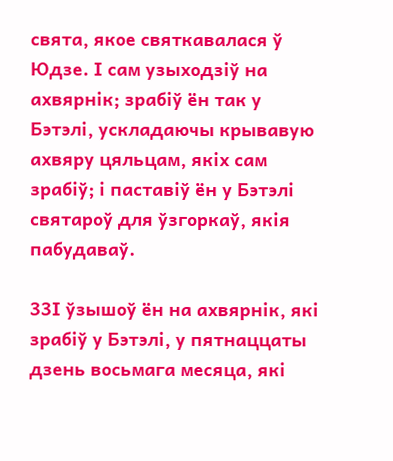свята, якое святкавалася ў Юдзе. І сам узыходзіў на ахвярнік; зрабіў ён так у Бэтэлі, ускладаючы крывавую ахвяру цяльцам, якіх сам зрабіў; і паставіў ён у Бэтэлі святароў для ўзгоркаў, якія пабудаваў.

33І ўзышоў ён на ахвярнік, які зрабіў у Бэтэлі, у пятнаццаты дзень восьмага месяца, які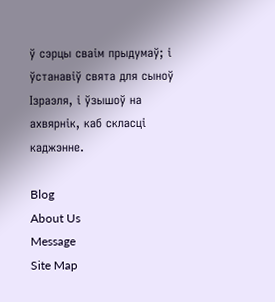ў сэрцы сваім прыдумаў; і ўстанавіў свята для сыноў Ізраэля, і ўзышоў на ахвярнік, каб скласці каджэнне.

Blog
About Us
Message
Site Map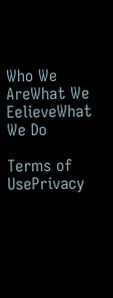Who We AreWhat We EelieveWhat We Do

Terms of UsePrivacy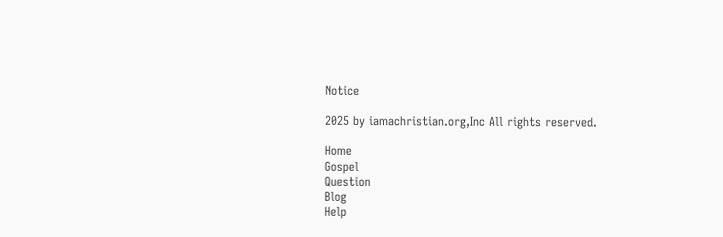Notice

2025 by iamachristian.org,Inc All rights reserved.

Home
Gospel
Question
Blog
Help